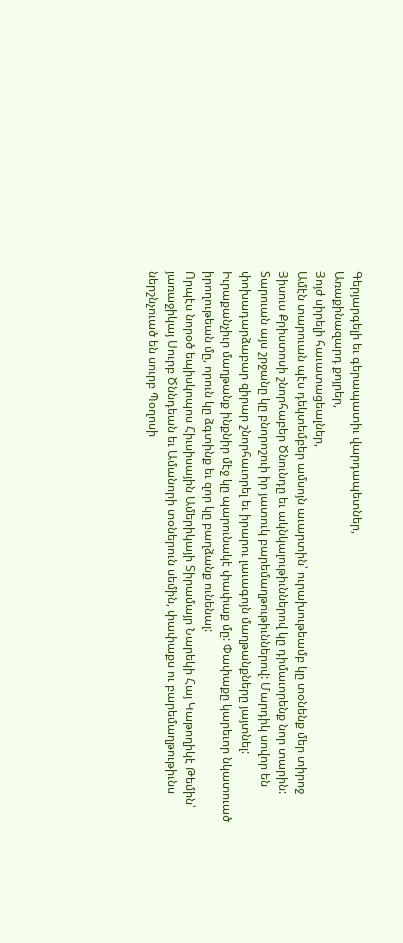Գերյարգելի եւ գերապատիւ վարդապետներ,
Առաքինազարդ քոյրեր,
Յոյժ սիրելի հաւատացեալներ,
Ամէն տարուան պէս դեկտեմբեր ամսոյն աւարտին՝ ուրախութեամբ կը տօնենք մեր տիրոջ Յիսուս Քրիստոսի շնորհաբեր Ծնունդը եւ ակնկալութիւններով կը դիմաւորենք նոր տարին:
Տարուան այս շրջանը կը բնորոշուի իր յատուկ բարեմաղթութիւններով: Մարդիկ սովոր են փոխադարձաբար զիրար շնորհաւորել եւ իրարու լաւագոյն մաղթանքները յայտնել: Իւրաքանչիւր մաղթանք ինքնիր մէջ կը պարունակէ փափաք մը: Փափաքը կարեւոր նկատուած իրողութեան մը, որուն կը ձգտինք եւ զոր կը բաղձանք ունենալ:
Որպէս նորօծ եպիսկոպոս Հիւսիսային Ամերիկայի Տիրամայր Նարեկի Հայ Կաթողիկէ Թեմին՝ յառաջիկայ Սուրբ Ծննդեան եւ Ամանորի տօներուն սեմին, փափաքս ու բարեմաղթութիւնս ներշնչուած են սուրբ Պօղոսի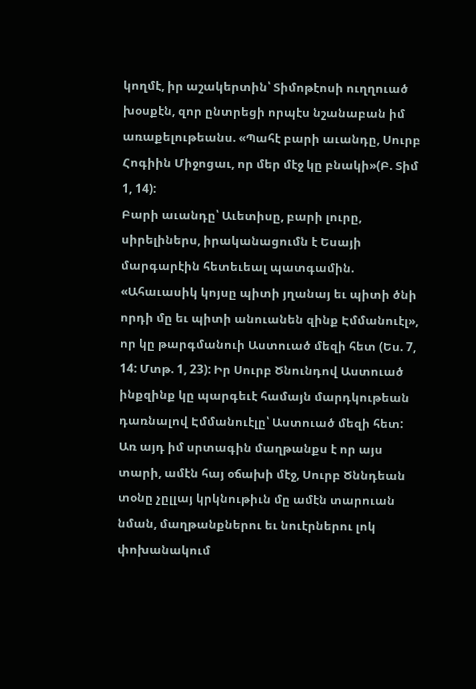կողմէ, իր աշակերտին՝ Տիմոթէոսի ուղղուած խօսքէն, զոր ընտրեցի որպէս նշանաբան իմ առաքելութեանս. «Պահէ բարի աւանդը, Սուրբ Հոգիին Միջոցաւ, որ մեր մէջ կը բնակի»(Բ. Տիմ 1, 14):
Բարի աւանդը՝ Աւետիսը, բարի լուրը, սիրելիներս, իրականացումն է Եսայի մարգարէին հետեւեալ պատգամին. «Ահաւասիկ կոյսը պիտի յղանայ եւ պիտի ծնի որդի մը եւ պիտի անուանեն զինք Էմմանուէլ», որ կը թարգմանուի Աստուած մեզի հետ (Ես. 7, 14: Մտթ. 1, 23): Իր Սուրբ Ծնունդով Աստուած ինքզինք կը պարգեւէ համայն մարդկութեան դառնալով Էմմանուէլը՝ Աստուած մեզի հետ: Առ այդ իմ սրտագին մաղթանքս է որ այս տարի, ամէն հայ օճախի մէջ, Սուրբ Ծննդեան տօնը չըլլայ կրկնութիւն մը ամէն տարուան նման, մաղթանքներու եւ նուէրներու լոկ փոխանակում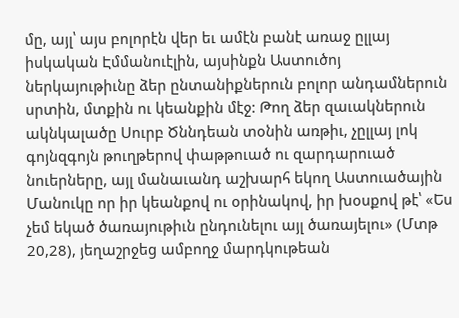մը, այլ՝ այս բոլորէն վեր եւ ամէն բանէ առաջ ըլլայ իսկական Էմմանուէլին, այսինքն Աստուծոյ ներկայութիւնը ձեր ընտանիքներուն բոլոր անդամներուն սրտին, մտքին ու կեանքին մէջ: Թող ձեր զաւակներուն ակնկալածը Սուրբ Ծննդեան տօնին առթիւ, չըլլայ լոկ գոյնզգոյն թուղթերով փաթթուած ու զարդարուած նուերները, այլ մանաւանդ աշխարհ եկող Աստուածային Մանուկը որ իր կեանքով ու օրինակով, իր խօսքով թէ՝ «Ես չեմ եկած ծառայութիւն ընդունելու այլ ծառայելու» (Մտթ 20,28), յեղաշրջեց ամբողջ մարդկութեան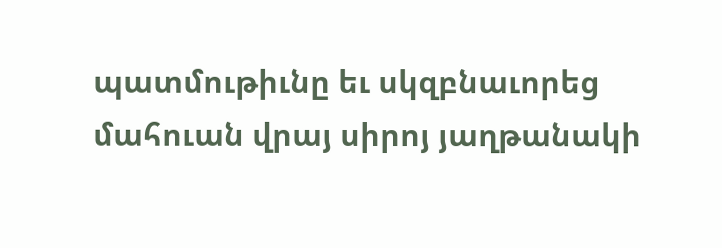պատմութիւնը եւ սկզբնաւորեց մահուան վրայ սիրոյ յաղթանակի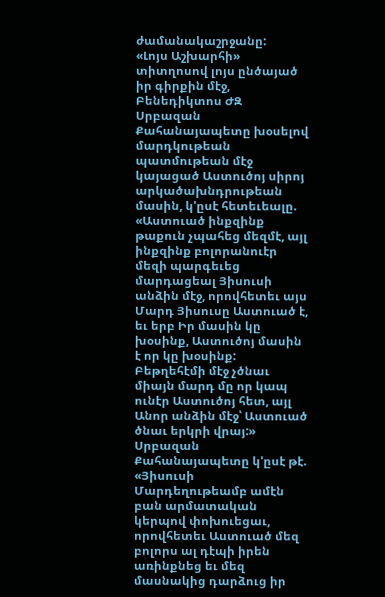ժամանակաշրջանը:
«Լոյս Աշխարհի» տիտղոսով լոյս ընծայած իր գիրքին մէջ, Բենեդիկտոս ԺԶ Սրբազան Քահանայապետը խօսելով մարդկութեան պատմութեան մէջ կայացած Աստուծոյ սիրոյ արկածախնդրութեան մասին, կ'ըսէ հետեւեալը. «Աստուած ինքզինք թաքուն չպահեց մեզմէ, այլ ինքզինք բոլորանուէր մեզի պարգեւեց մարդացեալ Յիսուսի անձին մէջ, որովհետեւ այս Մարդ Յիսուսը Աստուած է, եւ երբ Իր մասին կը խօսինք, Աստուծոյ մասին է որ կը խօսինք: Բեթղեհէմի մէջ չծնաւ միայն մարդ մը որ կապ ունէր Աստուծոյ հետ, այլ Անոր անձին մէջ՝ Աստուած ծնաւ երկրի վրայ:» Սրբազան Քահանայապետը կ'ըսէ թէ. «Յիսուսի Մարդեղութեամբ ամէն բան արմատական կերպով փոխուեցաւ, որովհետեւ Աստուած մեզ բոլորս ալ դէպի իրեն առինքնեց եւ մեզ մասնակից դարձուց իր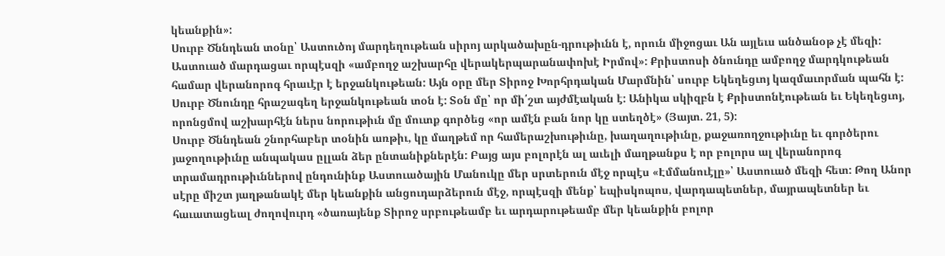կեանքին»:
Սուրբ Ծննդեան տօնը՝ Աստուծոյ մարդեղութեան սիրոյ արկածախըն-դրութիւնն է, որուն միջոցաւ Ան այլեւս անծանօթ չէ մեզի: Աստուած մարդացաւ որպէսզի «ամբողջ աշխարհը վերակերպարանափոխէ Իրմով»: Քրիստոսի ծնունդը ամբողջ մարդկութեան համար վերանորոգ հրաւէր է երջանկութեան: Այն օրը մեր Տիրոջ Խորհրդական Մարմնին՝ սուրբ Եկեղեցւոյ կազմաւորման պահն է: Սուրբ Ծնունդը հրաշագեղ երջանկութեան տօն է: Տօն մը՝ որ մի՛շտ այժմէական է: Անիկա սկիզբն է Քրիստոնէութեան եւ Եկեղեցւոյ, որոնցմով աշխարհէն ներս նորութիւն մը մուտք գործեց «որ ամէն բան նոր կը ստեղծէ» (Յայտ. 21, 5):
Սուրբ Ծննդեան շնորհաբեր տօնին առթիւ, կը մաղթեմ որ համերաշխութիւնը, խաղաղութիւնը, քաջառողջութիւնը եւ գործերու յաջողութիւնը անպակաս ըլլան ձեր ընտանիքներէն: Բայց այս բոլորէն ալ աւելի մաղթանքս է որ բոլորս ալ վերանորոգ տրամադրութիւններով ընդունինք Աստուածային Մանուկը մեր սրտերուն մէջ որպէս «Էմմանուէլը»՝ Աստուած մեզի հետ: Թող Անոր սէրը միշտ յաղթանակէ մեր կեանքին անցուդարձերուն մէջ, որպէսզի մենք՝ եպիսկոպոս, վարդապետներ, մայրապետներ եւ հաւատացեալ ժողովուրդ «ծառայենք Տիրոջ սրբութեամբ եւ արդարութեամբ մեր կեանքին բոլոր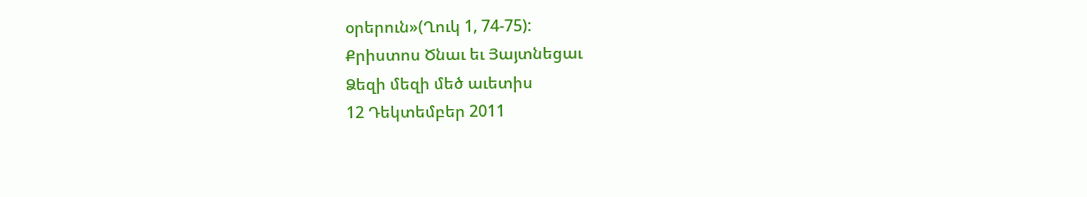օրերուն»(Ղուկ 1, 74-75):
Քրիստոս Ծնաւ եւ Յայտնեցաւ
Ձեզի մեզի մեծ աւետիս
12 Դեկտեմբեր 2011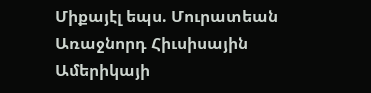Միքայէլ եպս. Մուրատեան
Առաջնորդ Հիւսիսային Ամերիկայի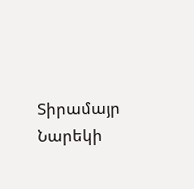Տիրամայր Նարեկի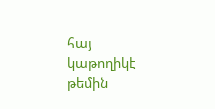հայ կաթողիկէ թեմին